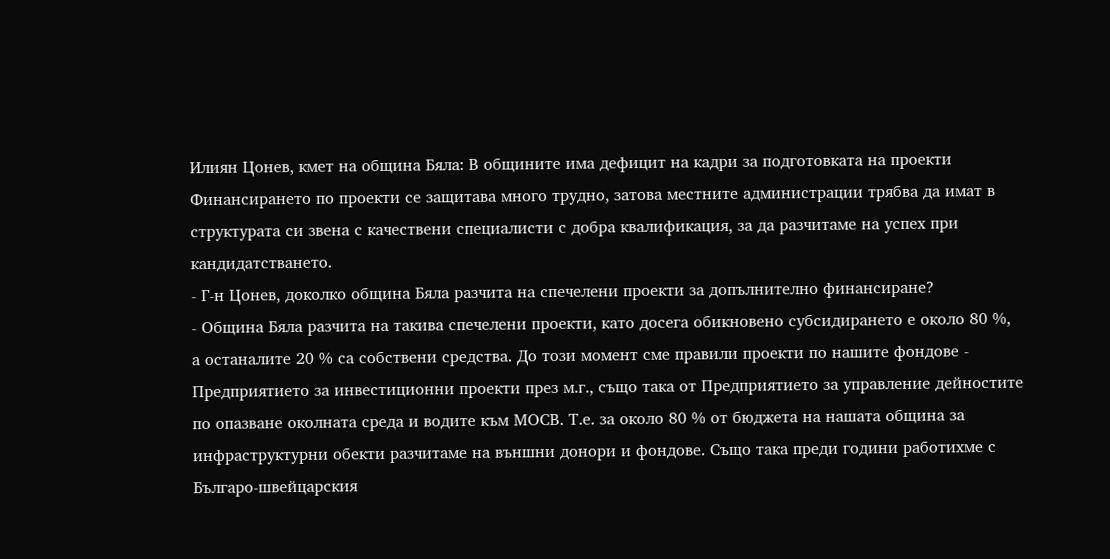Илиян Цонев, кмет на община Бяла: В общините има дефицит на кадри за подготовката на проекти
Финансирането по проекти се защитава много трудно, затова местните администрации трябва да имат в структурата си звена с качествени специалисти с добра квалификация, за да разчитаме на успех при кандидатстването.
- Г-н Цонев, доколко община Бяла разчита на спечелени проекти за допълнително финансиране?
- Община Бяла разчита на такива спечелени проекти, като досега обикновено субсидирането е около 80 %, а останалите 20 % са собствени средства. До този момент сме правили проекти по нашите фондове - Предприятието за инвестиционни проекти през м.г., също така от Предприятието за управление дейностите по опазване околната среда и водите към МОСВ. Т.е. за около 80 % от бюджета на нашата община за инфраструктурни обекти разчитаме на външни донори и фондове. Също така преди години работихме с Българо-швейцарския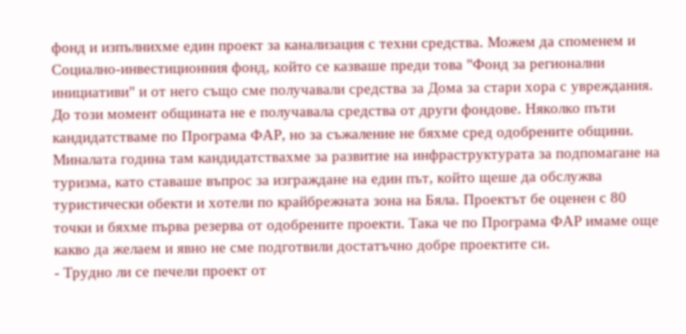фонд и изпълнихме един проект за канализация с техни средства. Можем да споменем и Социално-инвестиционния фонд, който се казваше преди това "Фонд за регионални инициативи" и от него също сме получавали средства за Дома за стари хора с увреждания. До този момент общината не е получавала средства от други фондове. Няколко пъти кандидатстваме по Програма ФАР, но за съжаление не бяхме сред одобрените общини. Миналата година там кандидатствахме за развитие на инфраструктурата за подпомагане на туризма, като ставаше въпрос за изграждане на един път, който щеше да обслужва туристически обекти и хотели по крайбрежната зона на Бяла. Проектът бе оценен с 80 точки и бяхме първа резерва от одобрените проекти. Така че по Програма ФАР имаме още какво да желаем и явно не сме подготвили достатъчно добре проектите си.
- Трудно ли се печели проект от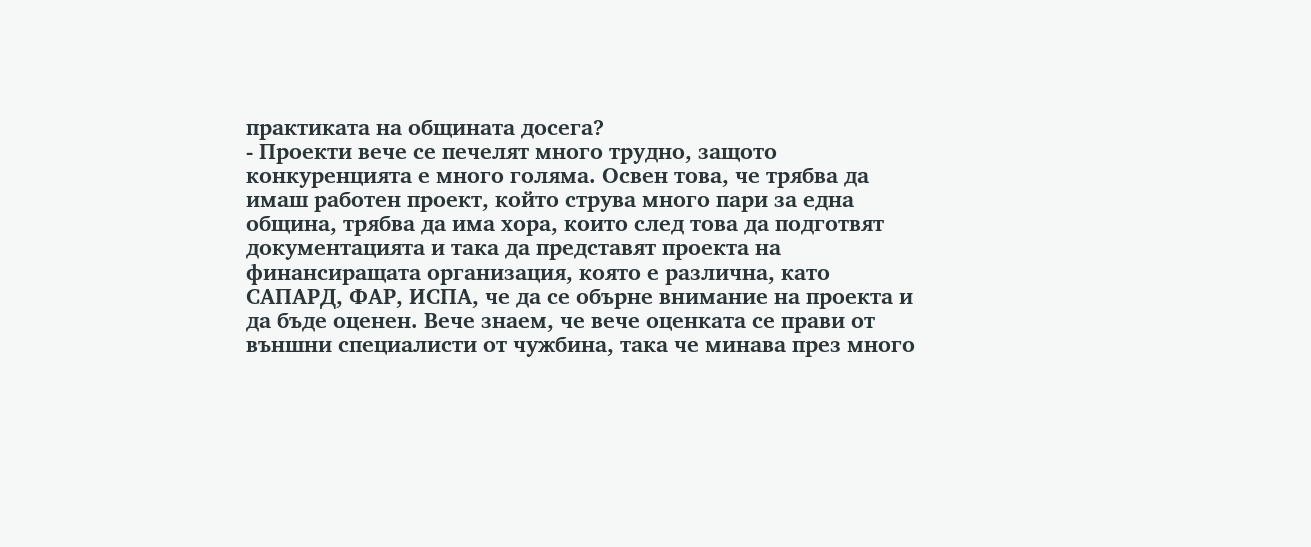практиката на общината досега?
- Проекти вече се печелят много трудно, защото конкуренцията е много голяма. Освен това, че трябва да имаш работен проект, който струва много пари за една община, трябва да има хора, които след това да подготвят документацията и така да представят проекта на финансиращата организация, която е различна, като САПАРД, ФАР, ИСПА, че да се обърне внимание на проекта и да бъде оценен. Вече знаем, че вече оценката се прави от външни специалисти от чужбина, така че минава през много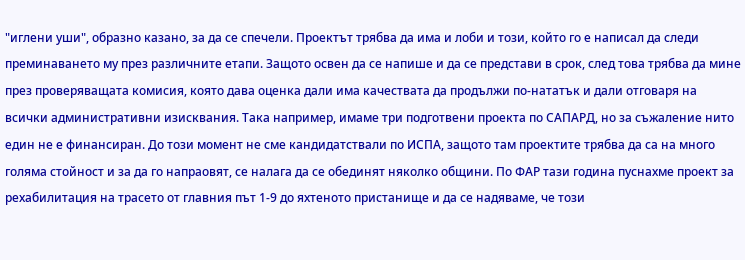"иглени уши", образно казано, за да се спечели. Проектът трябва да има и лоби и този, който го е написал да следи преминаването му през различните етапи. Защото освен да се напише и да се представи в срок, след това трябва да мине през проверяващата комисия, която дава оценка дали има качествата да продължи по-нататък и дали отговаря на всички административни изисквания. Така например, имаме три подготвени проекта по САПАРД, но за съжаление нито един не е финансиран. До този момент не сме кандидатствали по ИСПА, защото там проектите трябва да са на много голяма стойност и за да го напраовят, се налага да се обединят няколко общини. По ФАР тази година пуснахме проект за рехабилитация на трасето от главния път 1-9 до яхтеното пристанище и да се надяваме, че този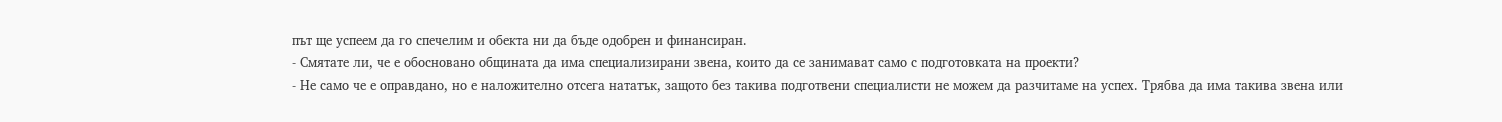път ще успеем да го спечелим и обекта ни да бъде одобрен и финансиран.
- Смятате ли, че е обосновано общината да има специализирани звена, които да се занимават само с подготовката на проекти?
- Не само че е оправдано, но е наложително отсега нататък, защото без такива подготвени специалисти не можем да разчитаме на успех. Трябва да има такива звена или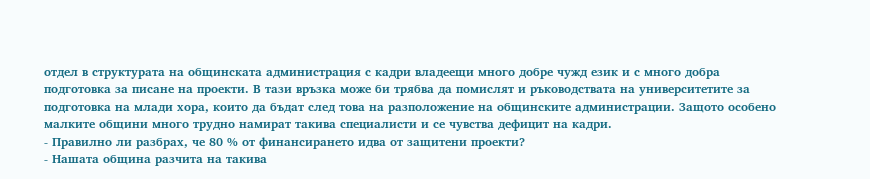отдел в структурата на общинската администрация с кадри владеещи много добре чужд език и с много добра подготовка за писане на проекти. В тази връзка може би трябва да помислят и ръководствата на университетите за подготовка на млади хора, които да бъдат след това на разположение на общинските администрации. Защото особено малките общини много трудно намират такива специалисти и се чувства дефицит на кадри.
- Правилно ли разбрах, че 80 % от финансирането идва от защитени проекти?
- Нашата община разчита на такива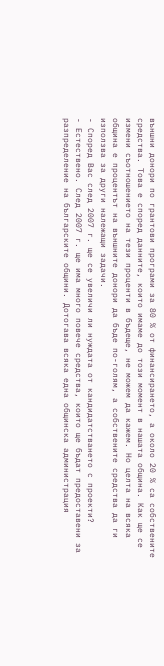външни донори по грантови програми за 80 % от финансирането, а около 20 % са собствените средства. Това е според данните, които имаме до този момент в нашата община. Как ще се измени съотношението на тези проценти в бъдеще, не можем да кажем. Но целта на всяка община е процентът на външните донори да бъде по-голям, а собствените средства да ги използва за други належащи задачи.
- Според Вас след 2007 г. ще се увеличи ли нуждата от кандидатстването с проекти?
- Естествено. След 2007 г. ще има много повече средства, които ще бъдат предоставени за разпределение на българските общини. Дотогава всяка една общинска администрация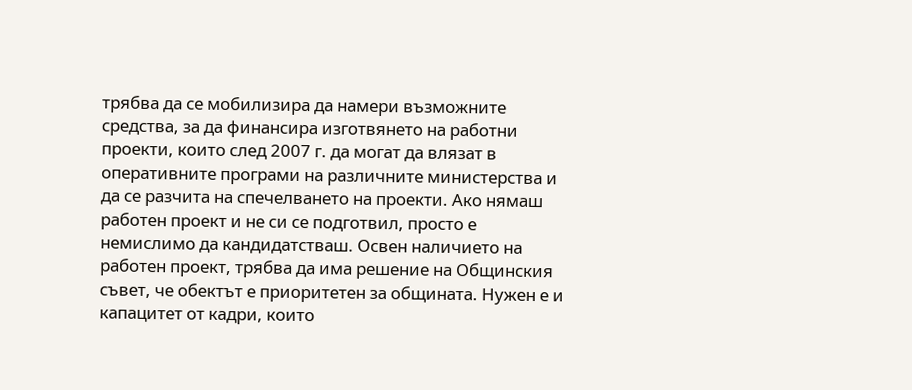трябва да се мобилизира да намери възможните средства, за да финансира изготвянето на работни проекти, които след 2007 г. да могат да влязат в оперативните програми на различните министерства и да се разчита на спечелването на проекти. Ако нямаш работен проект и не си се подготвил, просто е немислимо да кандидатстваш. Освен наличието на работен проект, трябва да има решение на Общинския съвет, че обектът е приоритетен за общината. Нужен е и капацитет от кадри, които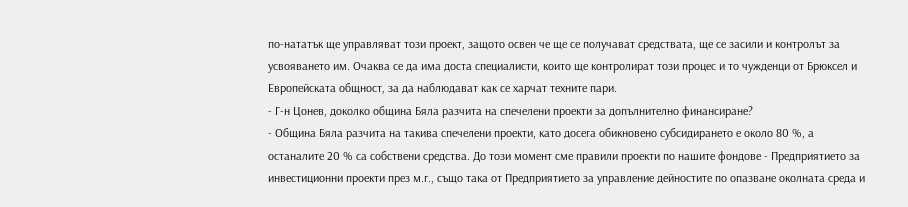по-нататък ще управляват този проект, защото освен че ще се получават средствата, ще се засили и контролът за усвояването им. Очаква се да има доста специалисти, които ще контролират този процес и то чужденци от Брюксел и Европейската общност, за да наблюдават как се харчат техните пари.
- Г-н Цонев, доколко община Бяла разчита на спечелени проекти за допълнително финансиране?
- Община Бяла разчита на такива спечелени проекти, като досега обикновено субсидирането е около 80 %, а останалите 20 % са собствени средства. До този момент сме правили проекти по нашите фондове - Предприятието за инвестиционни проекти през м.г., също така от Предприятието за управление дейностите по опазване околната среда и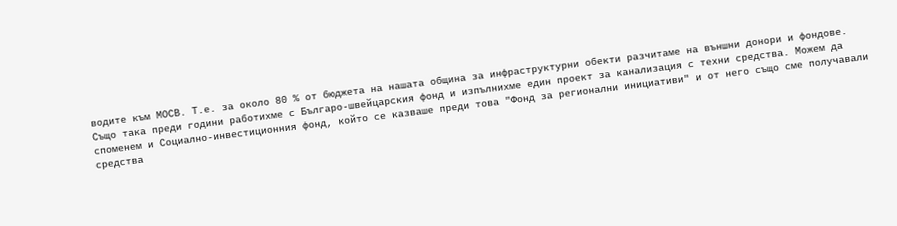водите към МОСВ. Т.е. за около 80 % от бюджета на нашата община за инфраструктурни обекти разчитаме на външни донори и фондове. Също така преди години работихме с Българо-швейцарския фонд и изпълнихме един проект за канализация с техни средства. Можем да споменем и Социално-инвестиционния фонд, който се казваше преди това "Фонд за регионални инициативи" и от него също сме получавали средства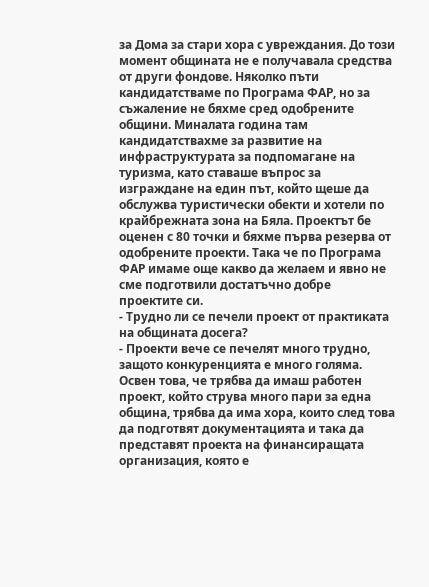за Дома за стари хора с увреждания. До този момент общината не е получавала средства от други фондове. Няколко пъти кандидатстваме по Програма ФАР, но за съжаление не бяхме сред одобрените общини. Миналата година там кандидатствахме за развитие на инфраструктурата за подпомагане на туризма, като ставаше въпрос за изграждане на един път, който щеше да обслужва туристически обекти и хотели по крайбрежната зона на Бяла. Проектът бе оценен с 80 точки и бяхме първа резерва от одобрените проекти. Така че по Програма ФАР имаме още какво да желаем и явно не сме подготвили достатъчно добре проектите си.
- Трудно ли се печели проект от практиката на общината досега?
- Проекти вече се печелят много трудно, защото конкуренцията е много голяма. Освен това, че трябва да имаш работен проект, който струва много пари за една община, трябва да има хора, които след това да подготвят документацията и така да представят проекта на финансиращата организация, която е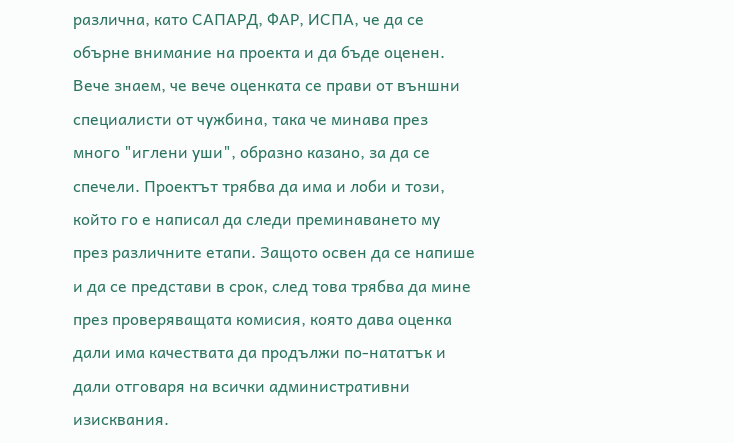различна, като САПАРД, ФАР, ИСПА, че да се обърне внимание на проекта и да бъде оценен. Вече знаем, че вече оценката се прави от външни специалисти от чужбина, така че минава през много "иглени уши", образно казано, за да се спечели. Проектът трябва да има и лоби и този, който го е написал да следи преминаването му през различните етапи. Защото освен да се напише и да се представи в срок, след това трябва да мине през проверяващата комисия, която дава оценка дали има качествата да продължи по-нататък и дали отговаря на всички административни изисквания.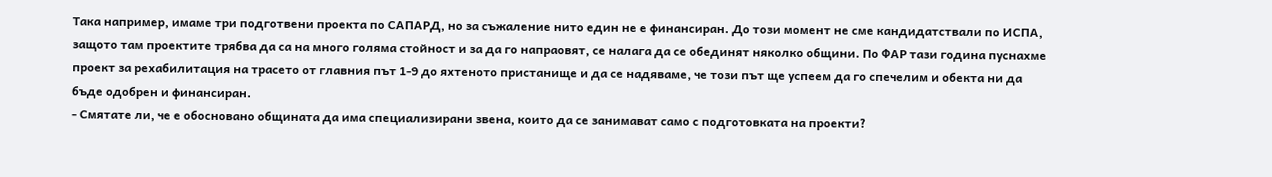Така например, имаме три подготвени проекта по САПАРД, но за съжаление нито един не е финансиран. До този момент не сме кандидатствали по ИСПА, защото там проектите трябва да са на много голяма стойност и за да го напраовят, се налага да се обединят няколко общини. По ФАР тази година пуснахме проект за рехабилитация на трасето от главния път 1-9 до яхтеното пристанище и да се надяваме, че този път ще успеем да го спечелим и обекта ни да бъде одобрен и финансиран.
- Смятате ли, че е обосновано общината да има специализирани звена, които да се занимават само с подготовката на проекти?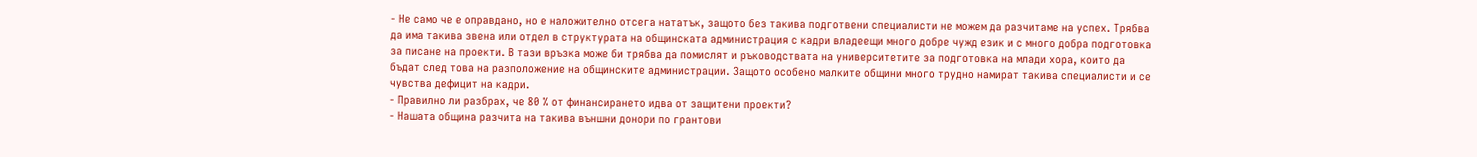- Не само че е оправдано, но е наложително отсега нататък, защото без такива подготвени специалисти не можем да разчитаме на успех. Трябва да има такива звена или отдел в структурата на общинската администрация с кадри владеещи много добре чужд език и с много добра подготовка за писане на проекти. В тази връзка може би трябва да помислят и ръководствата на университетите за подготовка на млади хора, които да бъдат след това на разположение на общинските администрации. Защото особено малките общини много трудно намират такива специалисти и се чувства дефицит на кадри.
- Правилно ли разбрах, че 80 % от финансирането идва от защитени проекти?
- Нашата община разчита на такива външни донори по грантови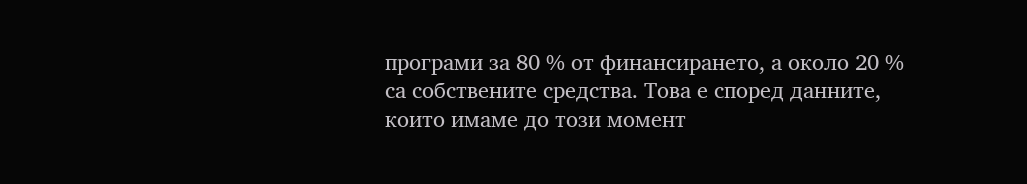програми за 80 % от финансирането, а около 20 % са собствените средства. Това е според данните, които имаме до този момент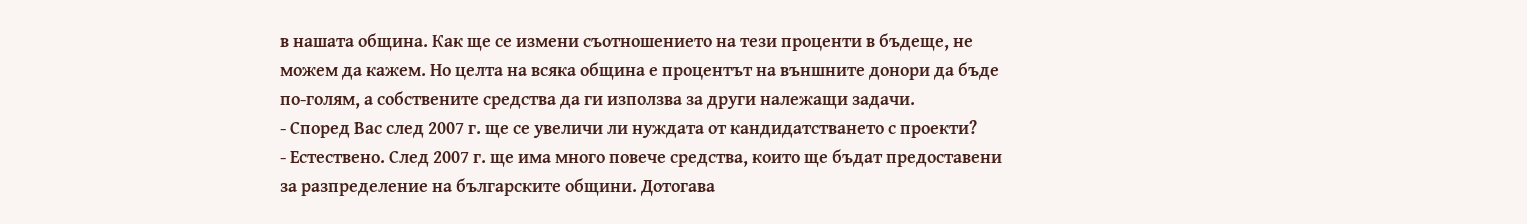в нашата община. Как ще се измени съотношението на тези проценти в бъдеще, не можем да кажем. Но целта на всяка община е процентът на външните донори да бъде по-голям, а собствените средства да ги използва за други належащи задачи.
- Според Вас след 2007 г. ще се увеличи ли нуждата от кандидатстването с проекти?
- Естествено. След 2007 г. ще има много повече средства, които ще бъдат предоставени за разпределение на българските общини. Дотогава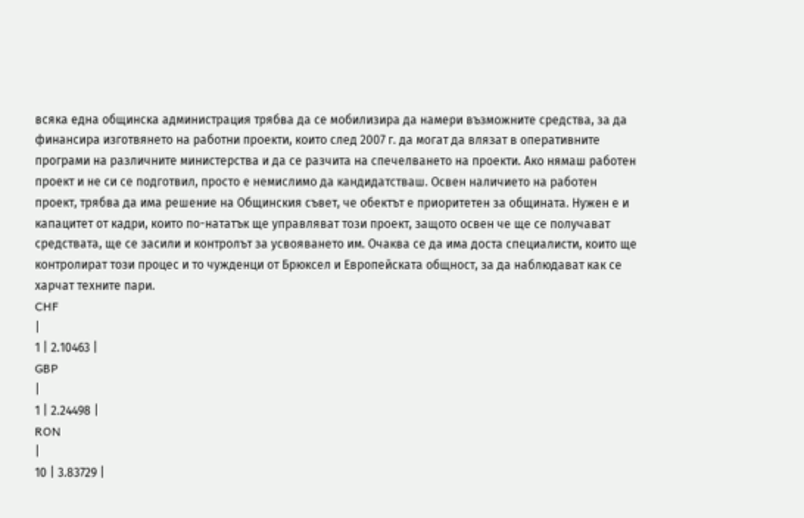всяка една общинска администрация трябва да се мобилизира да намери възможните средства, за да финансира изготвянето на работни проекти, които след 2007 г. да могат да влязат в оперативните програми на различните министерства и да се разчита на спечелването на проекти. Ако нямаш работен проект и не си се подготвил, просто е немислимо да кандидатстваш. Освен наличието на работен проект, трябва да има решение на Общинския съвет, че обектът е приоритетен за общината. Нужен е и капацитет от кадри, които по-нататък ще управляват този проект, защото освен че ще се получават средствата, ще се засили и контролът за усвояването им. Очаква се да има доста специалисти, които ще контролират този процес и то чужденци от Брюксел и Европейската общност, за да наблюдават как се харчат техните пари.
CHF
|
1 | 2.10463 |
GBP
|
1 | 2.24498 |
RON
|
10 | 3.83729 |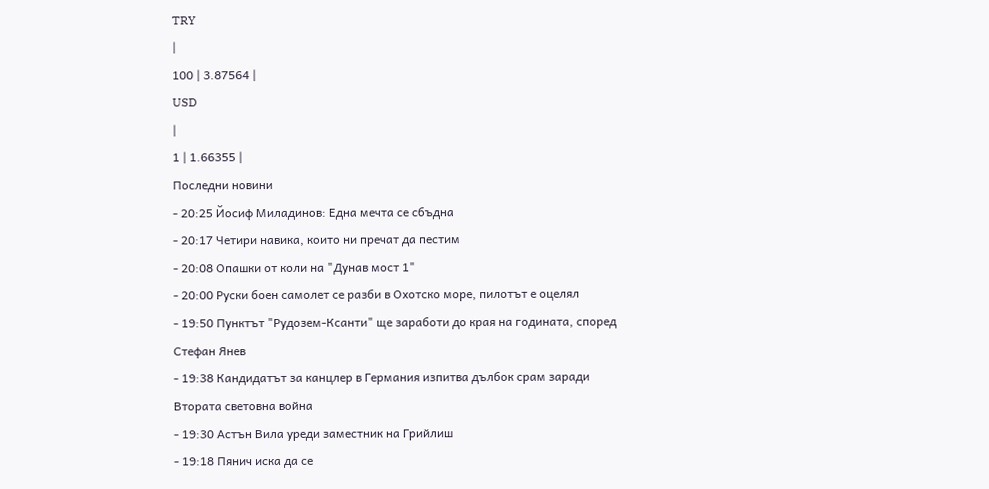TRY
|
100 | 3.87564 |
USD
|
1 | 1.66355 |
Последни новини
- 20:25 Йосиф Миладинов: Една мечта се сбъдна
- 20:17 Четири навика, които ни пречат да пестим
- 20:08 Опашки от коли на "Дунав мост 1"
- 20:00 Руски боен самолет се разби в Охотско море, пилотът е оцелял
- 19:50 Пунктът "Рудозем-Ксанти" ще заработи до края на годината, според Стефан Янев
- 19:38 Кандидатът за канцлер в Германия изпитва дълбок срам заради Втората световна война
- 19:30 Астън Вила уреди заместник на Грийлиш
- 19:18 Пянич иска да се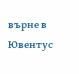върне в Ювентус